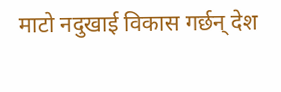माटो नदुखाई विकास गर्छन् देश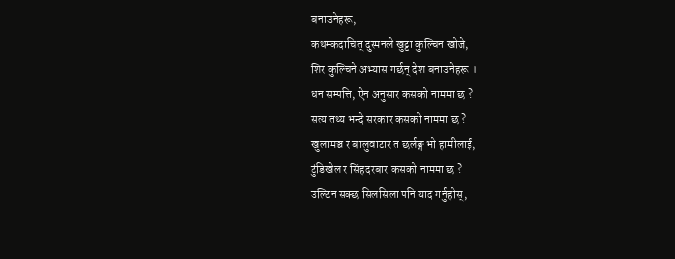बनाउनेहरू,
कथम्कदाचित् दुस्मनले खुट्टा कुल्चिन खोजे,
शिर कुल्चिने अभ्यास गर्छन् देश बनाउनेहरू ।
धन सम्पत्ति, ऐन अनुसार कसको नाममा छ ?
सत्य तथ्य भन्दे सरकार कसको नाममा छ ?
खुलामञ्च र बालुवाटार त छर्लङ्ग भो हामीलाई,
टुंडिखेल र सिंहदरबार कसको नाममा छ ?
उल्टिन सक्छ सिलसिला पनि याद गर्नुहोस्,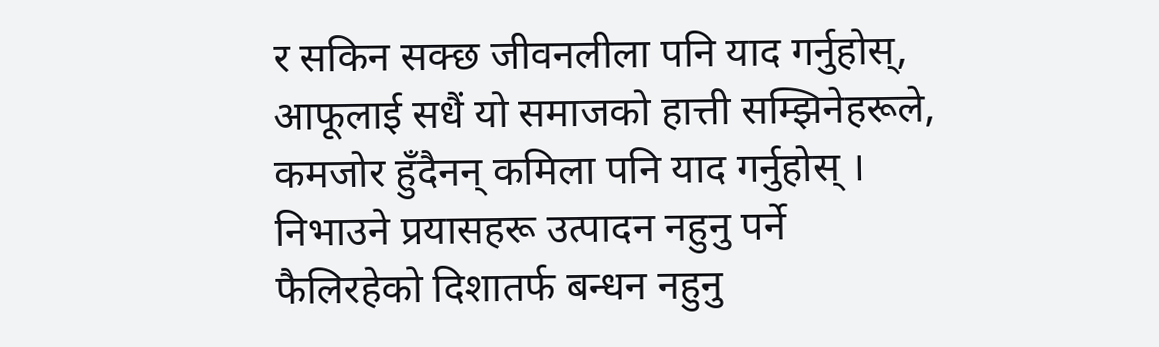र सकिन सक्छ जीवनलीला पनि याद गर्नुहोस्,
आफूलाई सधैं यो समाजको हात्ती सम्झिनेहरूले,
कमजोर हुँदैनन् कमिला पनि याद गर्नुहोस् ।
निभाउने प्रयासहरू उत्पादन नहुनु पर्ने
फैलिरहेको दिशातर्फ बन्धन नहुनु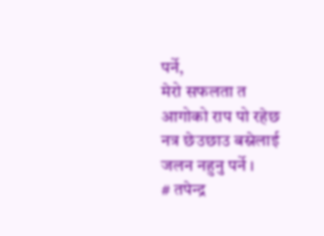पर्ने,
मेरो सफलता त आगोको राप पो रहेछ
नत्र छेउछाउ बस्नेलाई जलन नहुनु पर्ने ।
# तपेन्द्र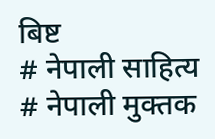बिष्ट
# नेपाली साहित्य
# नेपाली मुक्तक